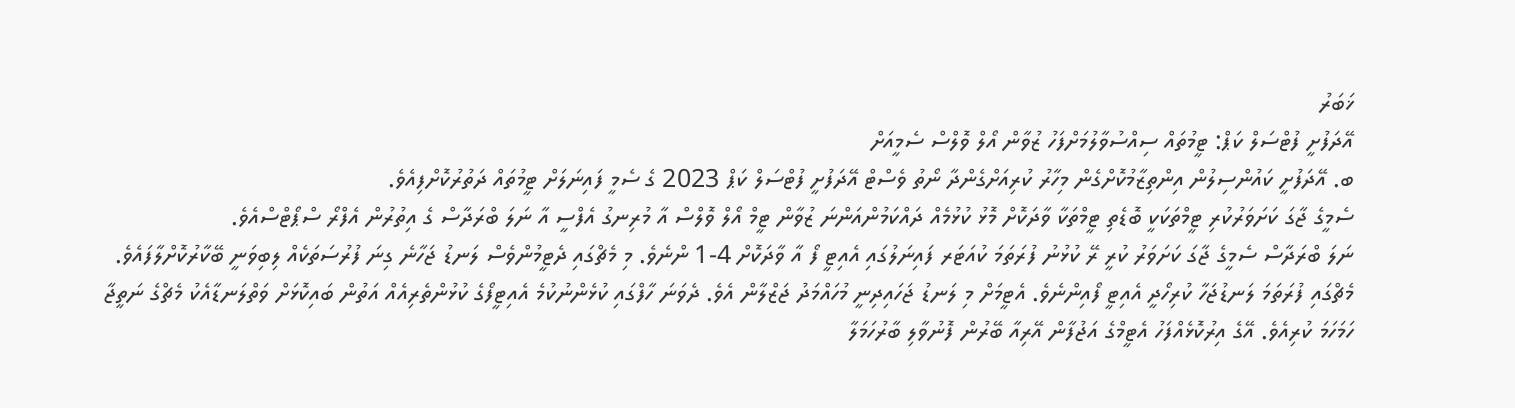ޚަބަރު
އޭދަފުށީ ފުޓްސަލް ކަޕް: ޓީމުތައް ސިއްސުވާލުމަށްފަހު ޒުވާން އޯލް ވޮލްސް ސެމީއަށް
ބ. އޭދަފުށީ ކައުންސިލުން އިންތިޒާމުކޮށްގެން މިހާރު ކުރިއަށްގެންދާ ނޯތު ވެސްޓް އޭދަފުށީ ފުޓްސަލް ކަޕް 2023 ގެ ސެމީ ފައިނަލަށް ޓީމުތައް ދަތުރުކޮށްފިއެވެ.
ސެމީގެ ޖާގަ ކަށަވަރުކުރި ޓީމްތަކަކީ ބޮޑެތި ޓީމްތަކާ ވާދަކޮށް މޮޅު ކުޅުމެއް ދައްކަމުންއަންނަ ޒުވާން ޓީމް އޯލް ވޮލްސް އާ މުރިނގު އެފްސީ އާ ނަލަ ބްރަދާސް ގެ އިތުރުން އެފްރޯ ސްޕޯޓްސްއެވެ.
ނަލަ ބްރަދާސް ސެމީގެ ޖާގަ ކަށަވަރު ކުރީ ރޭ ކުޅުނު ފުރަތަމަ ކުއަޓަރ ފައިނަލުގައި އެއިޓީ ފޯ އާ ވާދަކޮށް 4-1 ންނެވެ. މި މެޗްގައި ދެޓީމުންވެސް ލަނޑު ޖަހާނެ ގިނަ ފުރުސަތަކެއް ލިބިވަނީ ބޭކާރުކޮށްލާފައެވެ.
މެޗްގައި ފުރަތަމަ ލަނޑުޖަހާ ކުރިހޯދީ އެއިޓީ ފޯއިންނެވެ. އެޓީމަށް މި ލަނޑު ޖަހައިދިނީ މުހައްމަދު ޖަޒްލާން އެވެ. ދެވަނަ ހާފްގައި ކުޅެންނުކުމެ އެއިޓީފޯގެ ކުޅުންތެރިއެއް އަތުން ބައިކޮޅަށް ވަތްލަނޑާއެކު މެޗްގެ ނަތީޖާ ހަމަހަމަ ކުރިއެވެ. އޭގެ އިރުކޮޅެއްފަހު އެޓީމްގެ އަޖުފާން އޭރިއާ ބޭރުން ފޮނުވާލި ބާރުހަމަލާ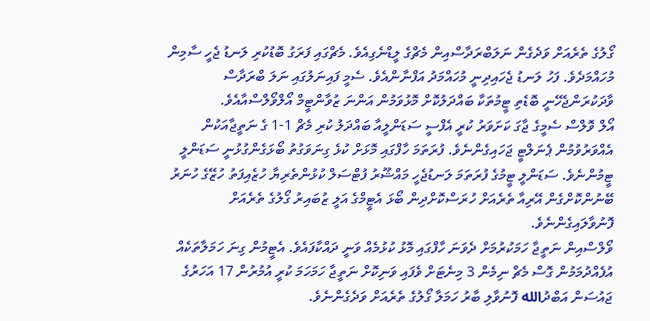ގޯލުގެ ތެރެއަށް ވަދެގެން ނަލަބްރަދާސްއިން މެޗްގެ ލީޑްނެގިއެވެ. މެޗްގައި ފަރަގު ބޮޑުކުރި ލަނޑު ޖެހީ ސާމިން މުހައްމަދެވެ. ފަހު ލަނޑު ޖެހައިދިނީ މުހައްމަދު އަފްނާންއެވެ. ސެމީ ފައިނަލުގައި ނަލަ ބްރަދާސް ވާދަކުރަންޖެހޭނީ ބޮޑެތި ޓީމުތަކާ ބައްދަލުކޮށް މޮޅުވަމުން އަންނަ ޒުވާންޓީމް އޯލްވޯލްސްއާއެވެ.
އޯލް ވޮލްސް ސެމީގެ ޖާގަ ކަށަވަރު ކުރީ އެފްސީ ސަޑަންލީއާ ބައްދަލު ކުރި މެޗް 1-1 ގެ ނަތީޖާއަކުން އެއްވަރުވުމުން ޕެނަލްޓީ ޖަހައިގެންނެވެ. ފުރަތަމަ ހާފްގައި މޮޅަށް ކުޅެ ގިނަވަގުތު ބޯޅަގެންގުޅުނީ ސަޑަންލީ ޓީމުންނެވެ. ސަޑަންލީ ޓީމުގެ ފުރަތަމަ ލަނޑުޖެހީ މައްޝޫރު ފުޓްސަލް ކުޅުންތެރިޔާ ހުޒެއިފަތު ހުޒޭގެ ހުނަރު ބޭނުންކޮށްގެން އޭރިއާ ތެރެއަށް ހުރަސްކޮށްދިން ބޯޅަ އެޓީމްގެ އަލީ ޒުބައިރު ގޯލުގެ ތެރެއަށް ފޮނުވާލައިގެންނެވެ.
ވޯލްސްއިން ނަތީޖާ ހަމަކުރުމަށް ދެވަނަ ހާފްގައި މޮޅު ކުޅުމެއް ވަނީ ދައްކާފައެވެ. އެޓީމުން ގިނަ ހަމަލާތަކެއް އުފެއްދުމަމުން ގޮސް މެޗް ނިމެން 3 މިނެޓަށް ވެފައި ވަނިކޮށް ނަތީޖާ ހަމަހަމަ ކުރީ އުމުރުން 17 އަހަރުގެ ޖައުސަން އަބްދުالله ފޮނުވާލި ބާރު ހަމަލާ ގޯލުގެ ތެރެއަށް ވަދެގެންނެވެ.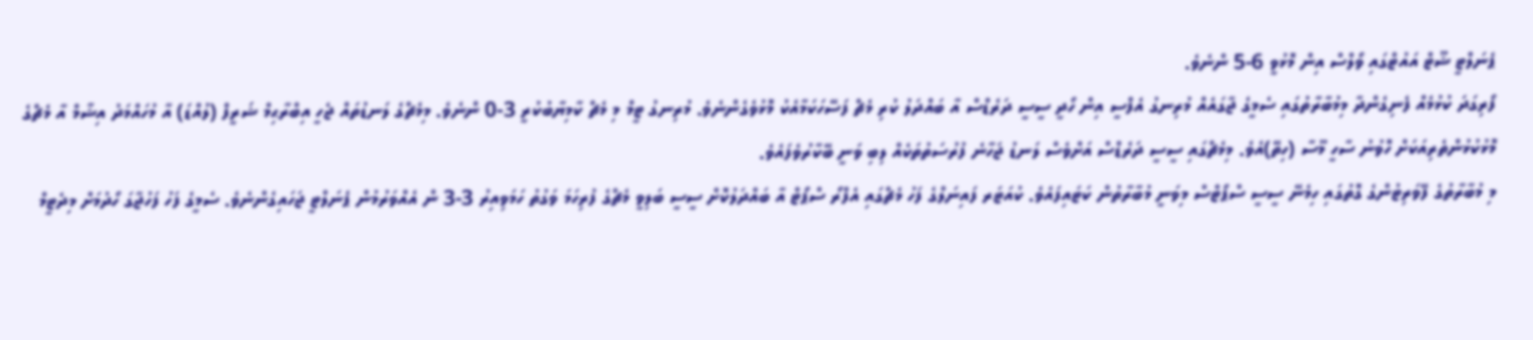ޕެނަލްޓީ ޝޫޓް އައުޓްގައި ވޯލްސް އިން މޮޅުވީ 6-5 ންނެވެ.
ފޯރިގަދަ ކުޅުމެއް ފެނިގެންދާ މިމުބާރާތުގައި ސެމީގެ ޖާގައެއް މުރިނގު އެފްސީ އިން ހޯދީ ސީސީ ދަރެޑްސް އާ ބައްދަލު ކުރި މެޗް ފަސޭހަކަމާއެކު މޮޅުވެގެންނެވެ. މުރިނގު ޓީމް މި މެޗް ކާމިޔާބުކުރީ 3-0 ންނެވެ. މިމެޗްގެ ލަނޑުތައް ޖެހީ އިބްރާޙިމް ޝަރީފް (ލުއްޑަ) އާ މުހައްމަދު އިޝާމް އާ މެޗްގެ މޮޅުކުޅުންތެރިއަކަށް ހޮވުނު ސާހީ މޫސާ (ހިތޭ)އެވެ. މިމެޗްގައި ސީސީ ދަރެޑްސް އަށްވެސް ލަނޑު ޖަހާނެ ފުރުސަތުތަކެއް ލިބި ވަނީ ބޭކާރުވެފައެވެ.
މި މުބާރާތުގެ ފޭވަރިޓުންގެ ގޮތުގައި ހިމެނޭ ސީސީ ސްޕޯޓްސް މިވަނީ މުބާރާތުން ކަޓައިފައެވެ. ކުއަޓަރ ފައިނަލްގެ ފަހު މެޗްގައި އެފްރޯ ސްޕޯޓް އާ ބައްދަލުކޮށް ސީސީ ބަލިވީ މެޗްގެ ފުރިހަމަ ވަގުތު ހަމަވިއިރު 3-3 ން އެއްވަރުމުން ޕެނަލްޓީ ޖަހައިގެންނެވެ. ސެމީގެ ފަހު ފަހުޖާގަ ހޯދުމަށް މިދެޓީމް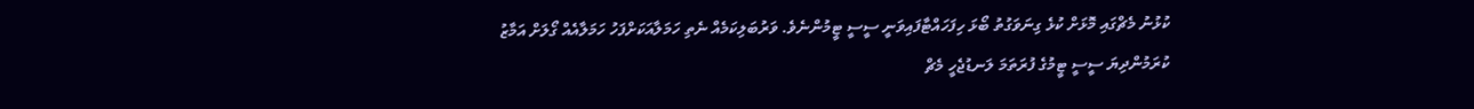ކުޅުނު މެޗްގައި މޮޅަށް ކުޅެ ގިނަވަގުތު ބޯޅަ ހިފަހައްޓާފައިވަނީ ސީސީ ޓީމުންނެވެ. ވަރުބަލިކަމެއް ނެތި ހަމަލާއަކަށްފަހު ހަމަލާއެއް ގޯލަށް އަމާޒު ކުރަމުންދިޔަ ސީސީ ޓީމުގެ ފުރަތަމަ ލަނޑުޖެހީ މެޗް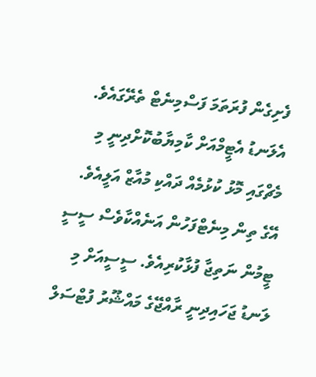ފެށިގެން ފުރަތަމަ ފަސްމިނެޓް ތެރޭގައެވެ. އެލަނޑު އެޓީމްއަށް ކާމިޔާބުކޮށްދިނީ މި މެޗްގައި މޮޅު ކުޅުމެއް ދައްކި މުއާޒް އަލީއެވެ.
އޭގެ ތިން މިނެޓްފަހުން އަނެއްކާވެސް ސީސީ ޓީމުން ނަތިޖާ ފުޅާކުރިއެވެ. ސީސީއަށް މި ލަނޑު ޖަހައިދިނީ ރާއްޖޭގެ މައްޝޫރު ފުޓްސަލް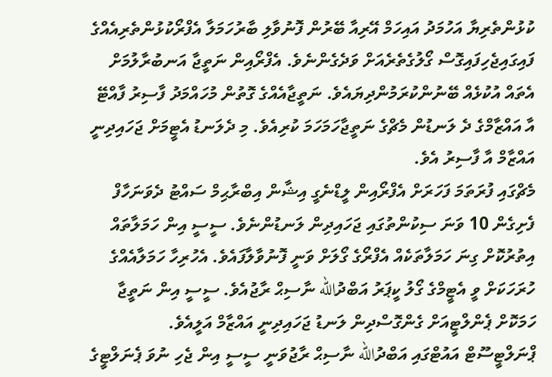ކުޅުންތެރިޔާ އަހުމަދު އައިހަމް އޭރިއާ ބޭރުން ފޮނުވާލި ބާރުހަމަލާ އެފްރޯކުޅުންތެރިއެއްގެ ފައިގައިޖެހިފައިގޮސް ގޯލުގެތެރެއަށް ވަދެގެންނެވެ. އެފްރޯއިން ނަތީޖާ އަނބުރާލުމަށް އެތައް އުކުޅެއް ބޭނުންކުރަމުންދިޔައެވެ. ނަތީޖާއެއްގެ ގޮތުން މުހައްމަދު ފާސިރު ފާއްޓޭ އާ އައްޒާމްގެ ދެ ލަނޑުން މެޗްގެ ނަތީޖާހަމަހަމަ ކުރިއެވެ. މި ދެލަނޑު އެޓީމަށް ޖަހައިދިނީ އައްޒާމް އާ ފާސިރު އެވެ.
މެޗްގައި ފުރަތަމަ ފަހަރަށް އެފްރޯއިން ލީޑްނެގީ އިޝާން އިބްރާޙިމް ސައްޓު ދެވަނަހާފް ފެށިގެން 10 ވަނަ ސިކުންތުގައި ޖަހައިދިން ލަނޑުންނެވެ. ސީސީ އިން ހަމަލާތައް އިތުރުކޮށް ގިނަ ހަމަލާތަކެއް އެފްރޯގެ ގޯލަށް ވަނީ ފޮނުވާލާފައެވެ. އެހުރިހާ ހަމަލާއެއްގެ ހުރަހަކަށް ވީ އެޓީމްގެ ގޯލު ކީޕަރު އަބްދުالله ނާސިޙް ރާޖުއެވެ. ސީސީ އިން ނަތީޖާ ހަމަކޮށް ޕެންލްޓީއަށް ގެންގޮސްދިން ލަނޑު ޖަހައިދިނީ އައްޒާމް އަލީއެވެ.
ޕްނަލްޓީސޫޓް އައުޓްގައި އަބްދުالله ނާސިޙް ރާޖުވަނީ ސީސީ އިން ޖެހި ނުވަ ޕެނަލްޓީގެ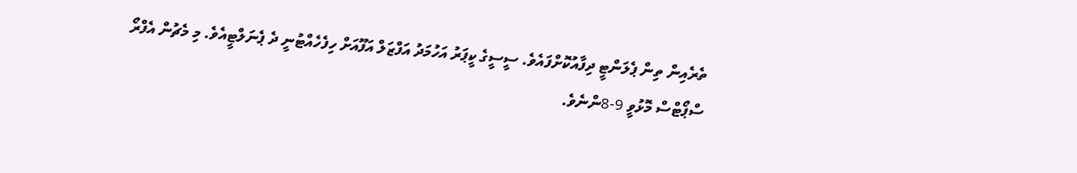ތެރެއިން ތިން ޕެލަންޓީ ދިފާއުކޮށްފައެވެ. ސީސީގެ ކީޕަރު އަހުމަދު އަފްޒަލް އަފޫއަށް ހިފެހެއްޓުނީ ދެ ޕެނަލްޓީއެވެ. މި މެޗުން އެފްރޯ ސްޕޯޓްސް މޮޅުވީ 9-8ންނެވެ.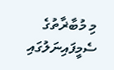މި މުބާޜާތުގެ ސެމީފައިނަލުގައި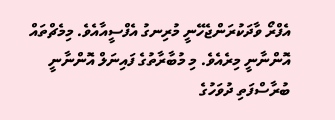އެފްރޯ ވާދަކުރަންޖެހޭނީ މުރިނގު އެފްސީއާއެވެ. މިމެޗްތައް އޮންނާނީ މިރެއެވެ. މި މުބާރާތުގެ ފައިނަލް އޮންނާނީ ބުރާސްފަތި ދުވަހުގެ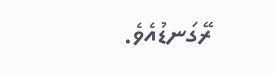ރޭގަނޑުއެވެ.